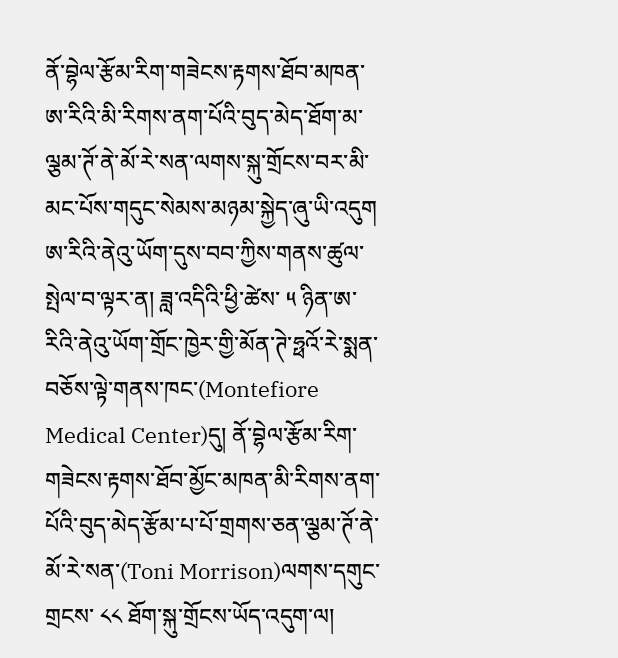ནོ་བྷེལ་རྩོམ་རིག་གཟེངས་རྟགས་ཐོབ་མཁན་ཨ་རིའི་མི་རིགས་ནག་པོའི་བུད་མེད་ཐོག་མ་ལྕམ་ཊོ་ནེ་མོ་རེ་སན་ལགས་སྐུ་གྲོངས་བར་མི་མང་པོས་གདུང་སེམས་མཉམ་སྐྱེད་ཞུ་ཡི་འདུག
ཨ་རིའི་ནེའུ་ཡོག་དུས་བབ་ཀྱིས་གནས་ཚུལ་སྤེལ་བ་ལྟར་ན། ཟླ་འདིའི་ཕྱི་ཚེས་ ༥ ཉིན་ཨ་རིའི་ནེའུ་ཡོག་གྲོང་ཁྱེར་གྱི་མོན་ཊེ་ཧྥའོ་རེ་སྨན་བཅོས་ལྟེ་གནས་ཁང་(Montefiore Medical Center)དུ། ནོ་བྷེལ་རྩོམ་རིག་གཟེངས་རྟགས་ཐོབ་མྱོང་མཁན་མི་རིགས་ནག་པོའི་བུད་མེད་རྩོམ་པ་པོ་གྲགས་ཅན་ལྕམ་ཊོ་ནེ་མོ་རེ་སན་(Toni Morrison)ལགས་དགུང་གྲངས་ ༨༨ ཐོག་སྐུ་གྲོངས་ཡོད་འདུག་ལ།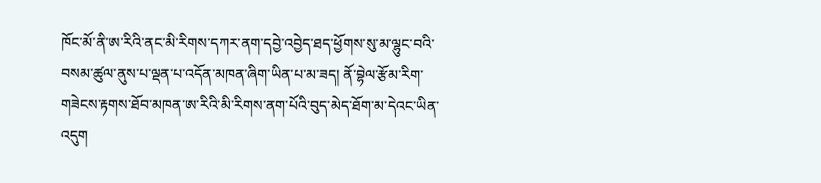ཁོང་མོ་ནི་ཨ་རིའི་ནང་མི་རིགས་དཀར་ནག་དབྱེ་འབྱེད་ཐད་ཕྱོགས་སུ་མ་ལྷུང་བའི་བསམ་ཚུལ་ནུས་པ་ལྡན་པ་འདོན་མཁན་ཞིག་ཡིན་པ་མ་ཟད། ནོ་བྷེལ་རྩོམ་རིག་གཟེངས་རྟགས་ཐོབ་མཁན་ཨ་རིའི་མི་རིགས་ནག་པོའི་བུད་མེད་ཐོག་མ་དེའང་ཡིན་འདུག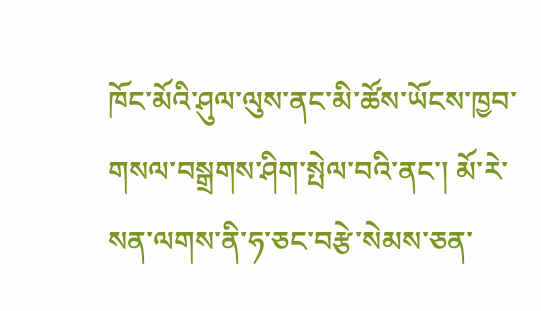ཁོང་མོའི་ཤུལ་ལུས་ནང་མི་ཚོས་ཡོངས་ཁྱབ་གསལ་བསྒྲགས་ཤིག་སྤེལ་བའི་ནང་། མོ་རེ་སན་ལགས་ནི་ཧ་ཅང་བརྩེ་སེམས་ཅན་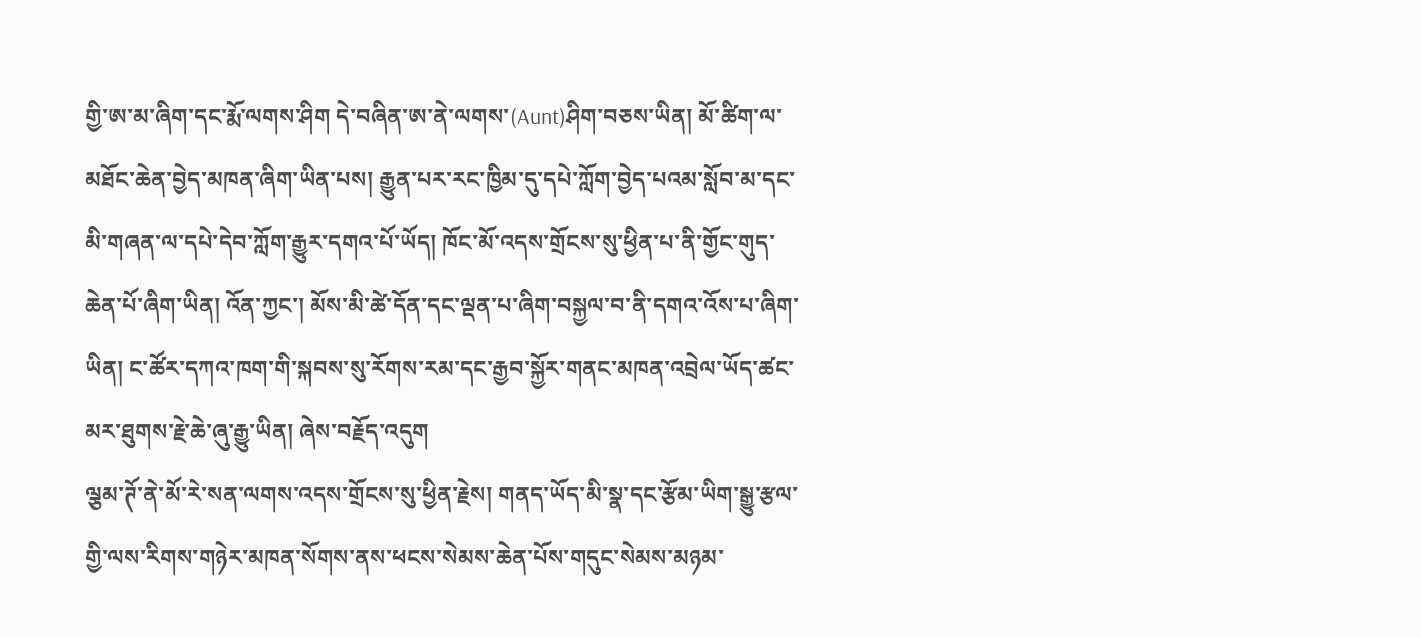གྱི་ཨ་མ་ཞིག་དང་རྨོ་ལགས་ཤིག དེ་བཞིན་ཨ་ནེ་ལགས་(Aunt)ཤིག་བཅས་ཡིན། མོ་ཚིག་ལ་མཐོང་ཆེན་བྱེད་མཁན་ཞིག་ཡིན་པས། རྒྱུན་པར་རང་ཁྱིམ་དུ་དཔེ་ཀློག་བྱེད་པའམ་སློབ་མ་དང་མི་གཞན་ལ་དཔེ་དེབ་ཀློག་རྒྱུར་དགའ་པོ་ཡོད། ཁོང་མོ་འདས་གྲོངས་སུ་ཕྱིན་པ་ནི་གྱོང་གུད་ཆེན་པོ་ཞིག་ཡིན། འོན་ཀྱང་། མོས་མི་ཚེ་དོན་དང་ལྡན་པ་ཞིག་བསྐྱལ་བ་ནི་དགའ་འོས་པ་ཞིག་ཡིན། ང་ཚོར་དཀའ་ཁག་གི་སྐབས་སུ་རོགས་རམ་དང་རྒྱབ་སྐྱོར་གནང་མཁན་འབྲེལ་ཡོད་ཚང་མར་ཐུགས་རྗེ་ཆེ་ཞུ་རྒྱུ་ཡིན། ཞེས་བརྗོད་འདུག
ལྕམ་ཊོ་ནེ་མོ་རེ་སན་ལགས་འདས་གྲོངས་སུ་ཕྱིན་རྗེས། གནད་ཡོད་མི་སྣ་དང་རྩོམ་ཡིག་སྒྱུ་རྩལ་གྱི་ལས་རིགས་གཉེར་མཁན་སོགས་ནས་ཕངས་སེམས་ཆེན་པོས་གདུང་སེམས་མཉམ་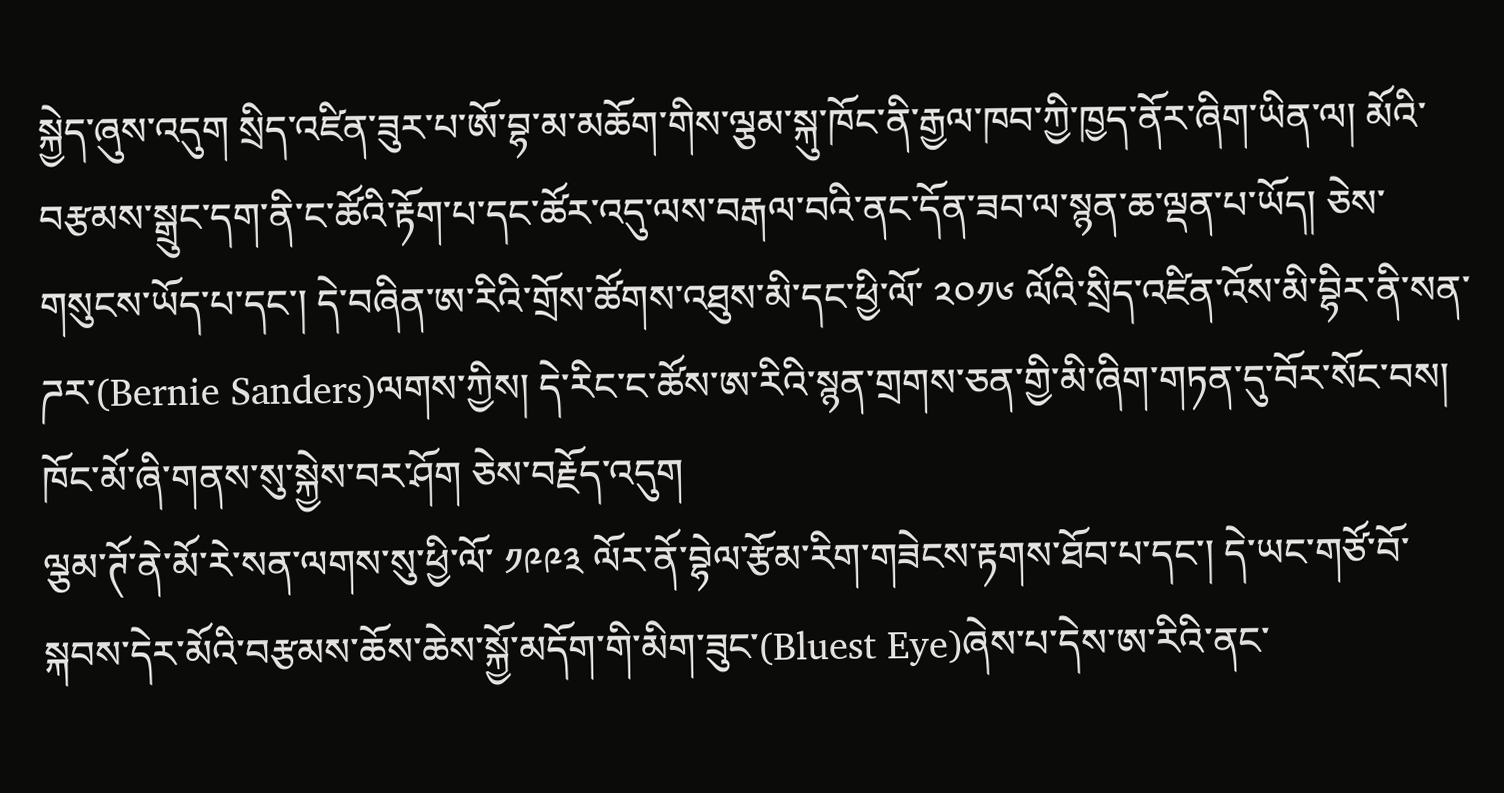སྐྱེད་ཞུས་འདུག སྲིད་འཛིན་ཟུར་པ་ཨོ་བྷ་མ་མཆོག་གིས་ལྕམ་སྐུ་ཁོང་ནི་རྒྱལ་ཁབ་ཀྱི་ཁྱད་ནོར་ཞིག་ཡིན་ལ། མོའི་བརྩམས་སྒྲུང་དག་ནི་ང་ཚོའི་རྟོག་པ་དང་ཚོར་འདུ་ལས་བརྒལ་བའི་ནང་དོན་ཟབ་ལ་སྙན་ཆ་ལྡན་པ་ཡོད། ཅེས་གསུངས་ཡོད་པ་དང་། དེ་བཞིན་ཨ་རིའི་གྲོས་ཚོགས་འཐུས་མི་དང་ཕྱི་ལོ་ ༢༠༡༦ ལོའི་སྲིད་འཛིན་འོས་མི་བྷིར་ནི་སན་ཌར་(Bernie Sanders)ལགས་ཀྱིས། དེ་རིང་ང་ཚོས་ཨ་རིའི་སྙན་གྲགས་ཅན་གྱི་མི་ཞིག་གཏན་དུ་བོར་སོང་བས། ཁོང་མོ་ཞི་གནས་སུ་སྐྱེས་བར་ཤོག ཅེས་བརྗོད་འདུག
ལྕམ་ཊོ་ནེ་མོ་རེ་སན་ལགས་སུ་ཕྱི་ལོ་ ༡༩༩༣ ལོར་ནོ་བྷེལ་རྩོམ་རིག་གཟེངས་རྟགས་ཐོབ་པ་དང་། དེ་ཡང་གཙོ་བོ་སྐབས་དེར་མོའི་བརྩམས་ཆོས་ཆེས་སྐྱོ་མདོག་གི་མིག་ཟུང་(Bluest Eye)ཞེས་པ་དེས་ཨ་རིའི་ནང་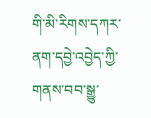གི་མི་རིགས་དཀར་ནག་དབྱེ་འབྱེད་ཀྱི་གནས་བབ་སྒྱུ་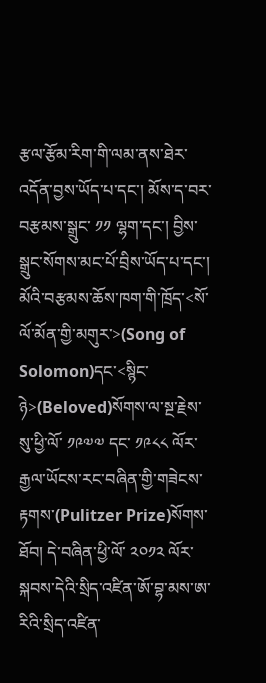རྩལ་རྩོམ་རིག་གི་ལམ་ནས་ཐེར་འདོན་བྱས་ཡོད་པ་དང་། མོས་ད་བར་བརྩམས་སྒྲུང་ ༡༡ ལྷག་དང་། བྱིས་སྒྲུང་སོགས་མང་པོ་བྲིས་ཡོད་པ་དང་། མོའི་བརྩམས་ཆོས་ཁག་གི་ཁྲོད་<སོ་ལོ་མོན་གྱི་མགུར་>(Song of Solomon)དང་<སྙིང་ཉེ>(Beloved)སོགས་ལ་སྔ་རྗེས་སུ་ཕྱི་ལོ་ ༡༩༧༧ དང་ ༡༩༨༨ ལོར་རྒྱལ་ཡོངས་རང་བཞིན་གྱི་གཟེངས་རྟགས་(Pulitzer Prize)སོགས་ཐོབ། དེ་བཞིན་ཕྱི་ལོ་ ༢༠༡༢ ལོར་སྐབས་དེའི་སྲིད་འཛིན་ཨོ་བྷ་མས་ཨ་རིའི་སྲིད་འཛིན་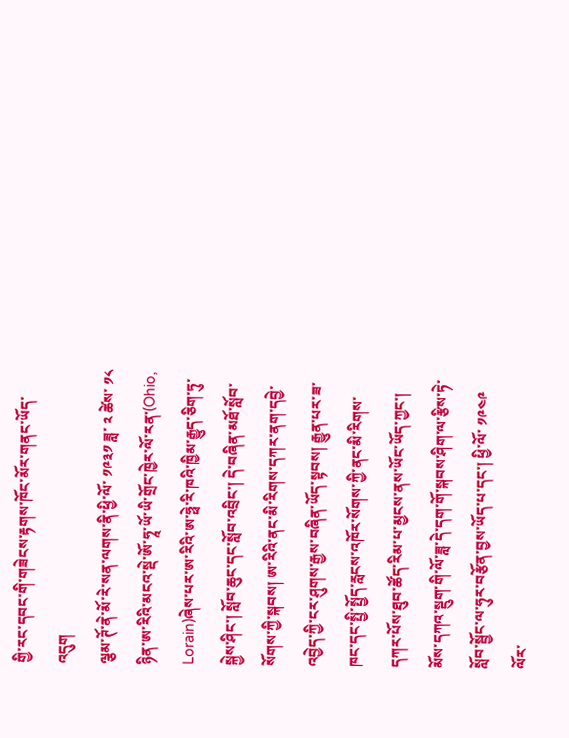གྱི་རང་དབང་གི་གཟེངས་རྟགས་ཁོང་མོར་གནང་ཡོད་འདུག
ལྕམ་ཊོ་ནེ་མོ་རེ་སན་ལགས་ནི་ཕྱི་ལོ་ ༡༩༣༡ ཟླ་ ༢ ཚེས་ ༡༨ ཉིན་ཨ་རིའི་མངའ་སྡེ་ཨོ་ཧཱ་ཡོ་ཡི་གྲོང་ཁྱེར་ལོ་རན་(Ohio, Lorain)ཞེས་པར་ཨ་རིའི་ཨ་ཧྥེ་རི་ཁའི་ཁྱིམ་རྒྱུད་ཅིག་ཏུ་སྐྱེས་ཤིང་། སློབ་ཆུང་དང་སློབ་འབྲིང་། དེ་བཞིན་མཐོ་སློབ་སོགས་ཀྱི་སྐབས། ཨ་རིའི་ནང་མི་རིགས་དཀར་ནག་དབྱེ་འབྱེད་ཀྱི་ངར་ཤུགས་རྒྱས་བཞིན་ཡོད་སྟབས། རྒྱུན་པར་ཟ་ཁང་དང་སྤྱི་སྤྱོད་རླངས་འཁོར་སོགས་ཀྱི་ནང་མི་རིགས་དཀར་པོས་ཐུབ་ཚོད་རིམ་པ་མྱངས་ནས་ཡོང་ཡོད་ཀྱང་། མོས་དཀའ་སྡུག་གི་ལོ་ཟླ་དེ་དག་གོ་སྐབས་ཤིག་ལ་རྩིས་ཏེ་སློབ་སྦྱོང་ལ་ཧུར་བརྩོན་བྱས་ཡོད་པ་དང་། ཕྱི་ལོ་ ༡༩༤༩ ལོར་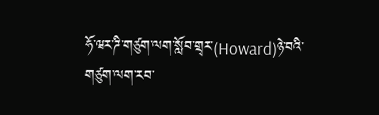ཧོ་ཝར་ཌི་གཙུག་ལག་སློབ་གྲྭར་(Howard)ཉེ་བའི་གཙུག་ལག་རབ་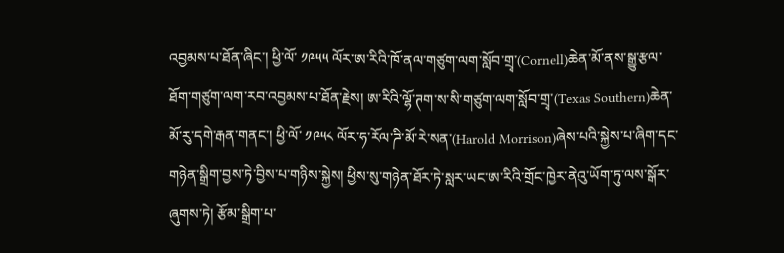འབྱམས་པ་ཐོན་ཞིང་། ཕྱི་ལོ་ ༡༩༥༥ ལོར་ཨ་རིའི་ཁོ་ནལ་གཙུག་ལག་སློབ་གྲྭ་(Cornell)ཆེན་མོ་ནས་སྒྱུ་རྩལ་ཐོག་གཙུག་ལག་རབ་འབྱམས་པ་ཐོན་རྗེས། ཨ་རིའི་ལྷོ་ཊག་ས་སི་གཙུག་ལག་སློབ་གྲྭ་(Texas Southern)ཆེན་མོ་རུ་དགེ་རྒན་གནང་། ཕྱི་ལོ་ ༡༩༥༨ ལོར་ཧ་རོལ་ཌི་མོ་རེ་སན་(Harold Morrison)ཞེས་པའི་སྐྱེས་པ་ཞིག་དང་གཉེན་སྒྲིག་བྱས་ཏེ་བྱིས་པ་གཉིས་སྐྱེས། ཕྱིས་སུ་གཉེན་ཐོར་ཏེ་སླར་ཡང་ཨ་རིའི་གྲོང་ཁྱེར་ནེའུ་ཡོག་ཏུ་ལས་སྒོར་ཞུགས་ཏེ། རྩོམ་སྒྲིག་པ་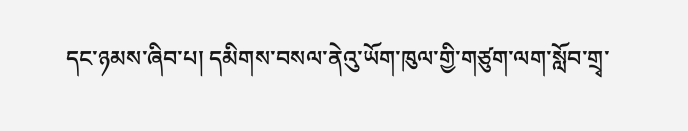དང་ཉམས་ཞིབ་པ། དམིགས་བསལ་ནེའུ་ཡོག་ཁུལ་གྱི་གཙུག་ལག་སློབ་གྲྭ་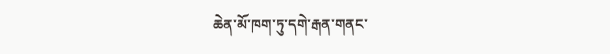ཆེན་མོ་ཁག་ཏུ་དགེ་རྒན་གནང་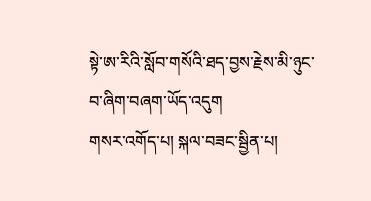སྟེ་ཨ་རིའི་སློབ་གསོའི་ཐད་བྱས་རྗེས་མི་ཉུང་བ་ཞིག་བཞག་ཡོད་འདུག
གསར་འགོད་པ། སྐལ་བཟང་སྦྱིན་པ།